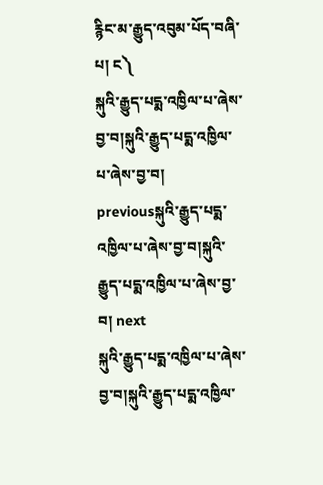རྙིང་མ་རྒྱུད་འབུམ་པོད་བཞི་པ། ང༽
སྐུའི་རྒྱུད་པདྨ་འཁྱིལ་པ་ཞེས་བྱ་བ།སྐུའི་རྒྱུད་པདྨ་འཁྱིལ་པ་ཞེས་བྱ་བ།
previousསྐུའི་རྒྱུད་པདྨ་འཁྱིལ་པ་ཞེས་བྱ་བ།སྐུའི་རྒྱུད་པདྨ་འཁྱིལ་པ་ཞེས་བྱ་བ། next
སྐུའི་རྒྱུད་པདྨ་འཁྱིལ་པ་ཞེས་བྱ་བ།སྐུའི་རྒྱུད་པདྨ་འཁྱིལ་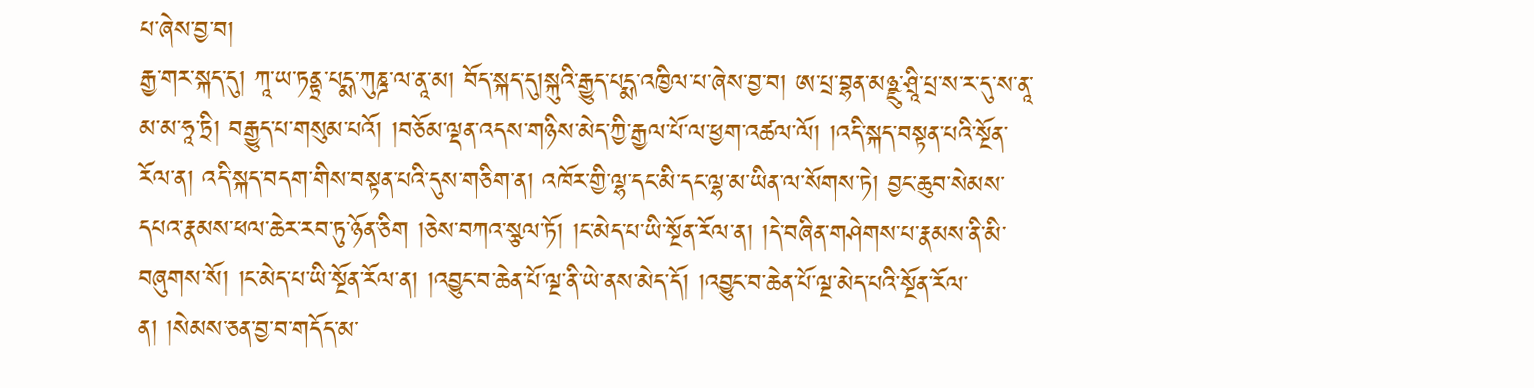པ་ཞེས་བྱ་བ།
རྒྱ་གར་སྐད་དུ། ཀཱ་ཡ་ཏནྟྲ་པདྨ་ཀུཎྜ་ལ་ནཱ་མ། བོད་སྐད་དུ།སྐུའི་རྒྱུད་པདྨ་འཁྱིལ་པ་ཞེས་བྱ་བ། ཨ་པྲ་བྷན་མཉྫུ་ཤྲཱི་པྲ་ས་ར་དུ་ས་ནཱ་མ་མ་ཧཱ་ཏྲི། བརྒྱུད་པ་གསུམ་པའོ། །བཅོམ་ལྡན་འདས་གཉིས་མེད་ཀྱི་རྒྱལ་པོ་ལ་ཕྱག་འཚལ་ལོ། །འདི་སྐད་བསྟན་པའི་སྔོན་རོལ་ན། འདི་སྐད་བདག་གིས་བསྟན་པའི་དུས་གཅིག་ན། འཁོར་གྱི་ལྷ་དང་མི་དང་ལྷ་མ་ཡིན་ལ་སོགས་ཏེ། བྱང་ཆུབ་སེམས་དཔའ་རྣམས་ཕལ་ཆེར་རབ་ཏུ་ཉོན་ཅིག །ཅེས་བཀའ་སྩལ་ཏོ། །ང་མེད་པ་ཡི་སྔོན་རོལ་ན། །དེ་བཞིན་གཤེགས་པ་རྣམས་ནི་མི་བཞུགས་སོ། །ང་མེད་པ་ཡི་སྔོན་རོལ་ན། །འབྱུང་བ་ཆེན་པོ་ལྔ་ནི་ཡེ་ནས་མེད་དོ། །འབྱུང་བ་ཆེན་པོ་ལྔ་མེད་པའི་སྔོན་རོལ་ན། །སེམས་ཅན་བྱ་བ་གདོད་མ་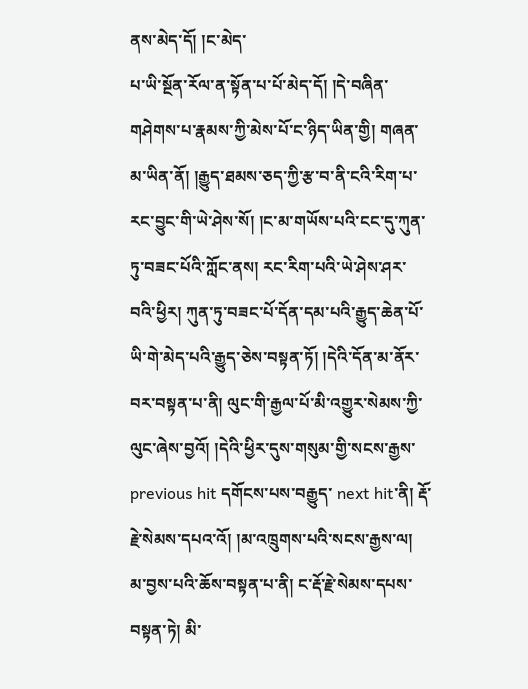ནས་མེད་དོ། །ང་མེད་
པ་ཡི་སྔོན་རོལ་ན་སྟོན་པ་པོ་མེད་དོ། །དེ་བཞིན་གཤེགས་པ་རྣམས་ཀྱི་མེས་པོ་ང་ཉིད་ཡིན་གྱི། གཞན་མ་ཡིན་ནོ། །རྒྱུད་ཐམས་ཅད་ཀྱི་རྩ་བ་ནི་ངའི་རིག་པ་རང་བྱུང་གི་ཡེ་ཤེས་སོ། །ང་མ་གཡོས་པའི་ངང་དུ་ཀུན་ཏུ་བཟང་པོའི་ཀློང་ནས། རང་རིག་པའི་ཡེ་ཤེས་ཤར་བའི་ཕྱིར། ཀུན་ཏུ་བཟང་པོ་དོན་དམ་པའི་རྒྱུད་ཆེན་པོ་ཡི་གེ་མེད་པའི་རྒྱུད་ཅེས་བསྟན་ཏོ། །དེའི་དོན་མ་ནོར་བར་བསྟན་པ་ནི། ལུང་གི་རྒྱལ་པོ་མི་འགྱུར་སེམས་ཀྱི་ལུང་ཞེས་བྱའོ། །དེའི་ཕྱིར་དུས་གསུམ་གྱི་སངས་རྒྱས་previous hit དགོངས་པས་བརྒྱུད་ next hit་ནི། རྡོ་རྗེ་སེམས་དཔའ་འོ། །མ་འཁྲུགས་པའི་སངས་རྒྱས་ལ། མ་བྱས་པའི་ཆོས་བསྟན་པ་ནི། ང་རྡོ་རྗེ་སེམས་དཔས་བསྟན་ཏེ། མི་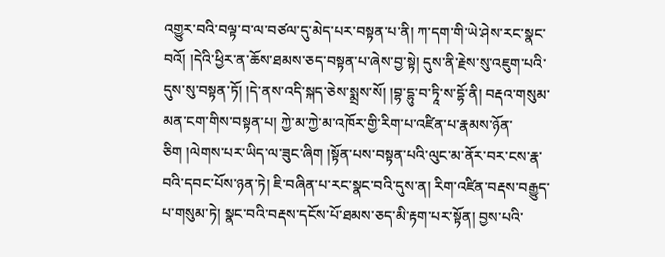འགྱུར་བའི་བལྟ་བ་ལ་བཙལ་དུ་མེད་པར་བསྟན་པ་ནི། ཀ་དག་གི་ཡེ་ཤེས་རང་སྣང་བའོ། །དེའི་ཕྱིར་ན་ཆོས་ཐམས་ཅད་བསྟན་པ་ཞེས་བྱ་སྟེ། དུས་ནི་རྗེས་སུ་འཇུག་པའི་དུས་སུ་བསྟན་ཏོ། །དེ་ནས་འདི་སྐད་ཅེས་སྨྲས་སོ། །བྷ་དྷུ་བ་ཏཱི་ས་དྷོ་ནི། བརྡའ་གསུམ་མན་ངག་གིས་བསྟན་པ། ཀྱེ་མ་ཀྱེ་མ་འཁོར་གྱི་རིག་པ་འཛིན་པ་རྣམས་ཉོན་ཅིག །ལེགས་པར་ཡིད་ལ་ཟུང་ཞིག །སྟོན་པས་བསྟན་པའི་ལུང་མ་ནོར་བར་ངས་རྣ་བའི་དབང་པོས་ཉན་ཏེ། ཇི་བཞིན་པ་རང་སྣང་བའི་དུས་ན། རིག་འཛིན་བརྡས་བརྒྱུད་པ་གསུམ་ཏེ། སྣང་བའི་བརྡས་དངོས་པོ་ཐམས་ཅད་མི་རྟག་པར་སྟོན། བྱས་པའི་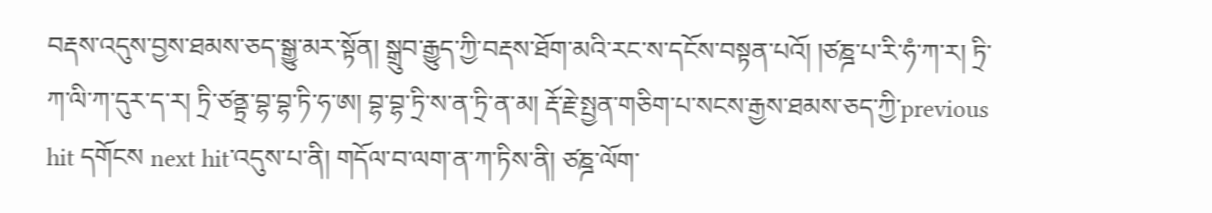བརྡས་འདུས་བྱས་ཐམས་ཅད་སྒྱུ་མར་སྟོན། སྒྲུབ་རྒྱུད་ཀྱི་བརྡས་ཐོག་མའི་རང་ས་དངོས་བསྟན་པའོ། །ཙཎྜ་པ་རི་ཧཾ་ཀ་ར། ཏྲི་ཀ་ལི་ཀ་དུར་ད་ར། ཏྲི་ཙནྟྲ་བྷ་བྷ་ཏི་ཧ་ཨ། བྷ་བྷ་ཏྲི་ས་ན་ཏྲི་ན་མ། རྡོ་རྗེ་སྤྱན་གཅིག་པ་སངས་རྒྱས་ཐམས་ཅད་ཀྱི་previous hit དགོངས next hit་འདུས་པ་ནི། གདོལ་བ་ལག་ན་ཀ་ཏིས་ནི། ཙཎྜ་ལོག་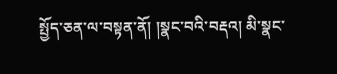སྤྱོད་ཅན་ལ་བསྟན་ནོ། །སྣང་བའི་བརྡའ། མི་སྣང་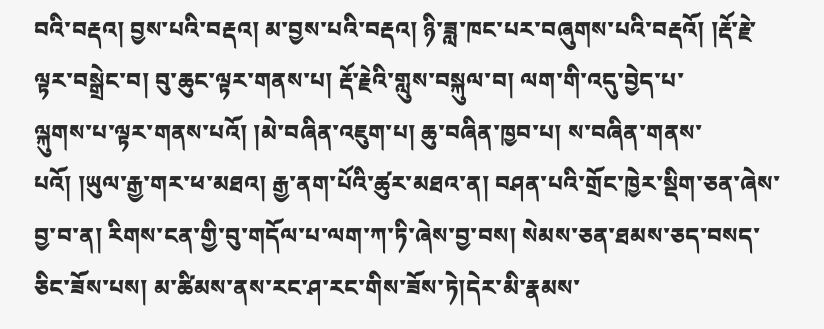བའི་བརྡའ། བྱས་པའི་བརྡའ། མ་བྱས་པའི་བརྡའ། ཉི་ཟླ་ཁང་པར་བཞུགས་པའི་བརྡའོ། །རྡོ་རྗེ་ལྟར་བསྒྲེང་བ། བུ་ཆུང་ལྟར་གནས་པ། རྡོ་རྗེའི་གླུས་བསྐུལ་བ། ལག་གི་འདུ་བྱེད་པ་
ལྐུགས་པ་ལྟར་གནས་པའོ། །མེ་བཞིན་འཇུག་པ། ཆུ་བཞིན་ཁྱབ་པ། ས་བཞིན་གནས་པའོ། །ཡུལ་རྒྱ་གར་ཕ་མཐའ། རྒྱ་ནག་པོའི་ཚུར་མཐའ་ན། བཤན་པའི་གྲོང་ཁྱེར་སྡིག་ཅན་ཞེས་བྱ་བ་ན། རིགས་ངན་གྱི་བུ་གདོལ་པ་ལག་ཀ་ཏི་ཞེས་བྱ་བས། སེམས་ཅན་ཐམས་ཅད་བསད་ཅིང་ཟོས་པས། མ་ཚིམས་ནས་རང་ཤ་རང་གིས་ཟོས་ཏེ།དེར་མི་རྣམས་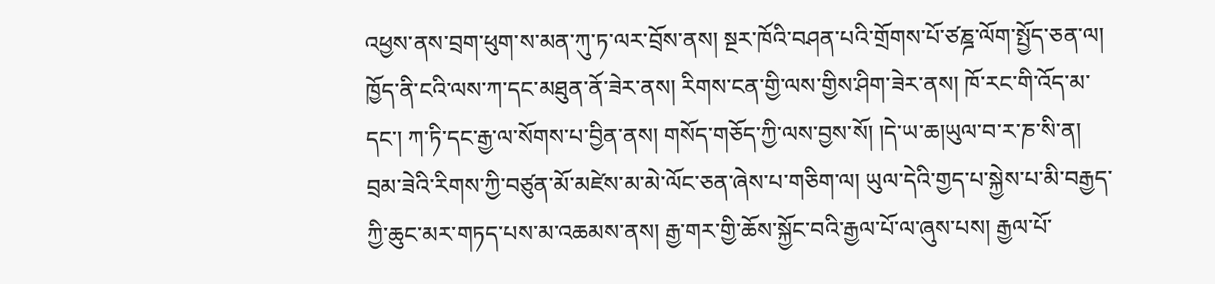འཕྱས་ནས་བྲག་ཕུག་ས་མན་ཀུ་ཏ་ལར་བྲོས་ནས། སྔར་ཁོའི་བཤན་པའི་གྲོགས་པོ་ཙཎྜ་ལོག་སྤྱོད་ཅན་ལ། ཁྱོད་ནི་ངའི་ལས་ཀ་དང་མཐུན་ནོ་ཟེར་ནས། རིགས་ངན་གྱི་ལས་གྱིས་ཤིག་ཟེར་ནས། ཁོ་རང་གི་འོད་མ་དང་། ཀ་ཏི་དང་རྒྱ་ལ་སོགས་པ་བྱིན་ནས། གསོད་གཅོད་ཀྱི་ལས་བྱས་སོ། །དེ་ཡ་ཆ།ཡུལ་བ་ར་ཎ་སི་ན། བྲམ་ཟེའི་རིགས་ཀྱི་བཙུན་མོ་མཛེས་མ་མེ་ལོང་ཅན་ཞེས་པ་གཅིག་ལ། ཡུལ་དེའི་གྱད་པ་སྐྱེས་པ་མི་བརྒྱད་ཀྱི་ཆུང་མར་གཏད་པས་མ་འཆམས་ནས། རྒྱ་གར་གྱི་ཆོས་སྐྱོང་བའི་རྒྱལ་པོ་ལ་ཞུས་པས། རྒྱལ་པོ་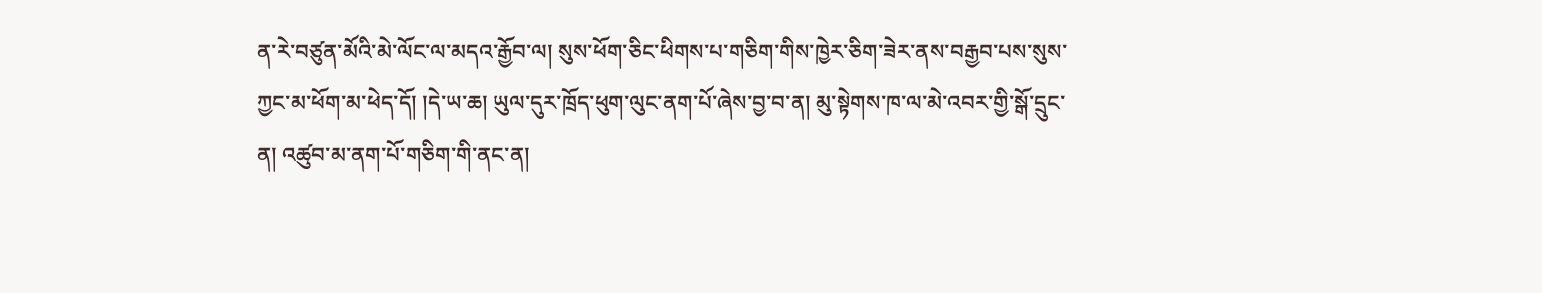ན་རེ་བཙུན་མོའི་མེ་ལོང་ལ་མདའ་རྒྱོབ་ལ། སུས་ཕོག་ཅིང་ཕིགས་པ་གཅིག་གིས་ཁྱེར་ཅིག་ཟེར་ནས་བརྒྱབ་པས་སུས་ཀྱང་མ་ཕོག་མ་ཕེད་དོ། །དེ་ཡ་ཆ། ཡུལ་དུར་ཁྲོད་ཕུག་ལུང་ནག་པོ་ཞེས་བྱ་བ་ན། མུ་སྟེགས་ཁ་ལ་མེ་འབར་གྱི་སྒོ་དྲུང་ན། འཚུབ་མ་ནག་པོ་གཅིག་གི་ནང་ན།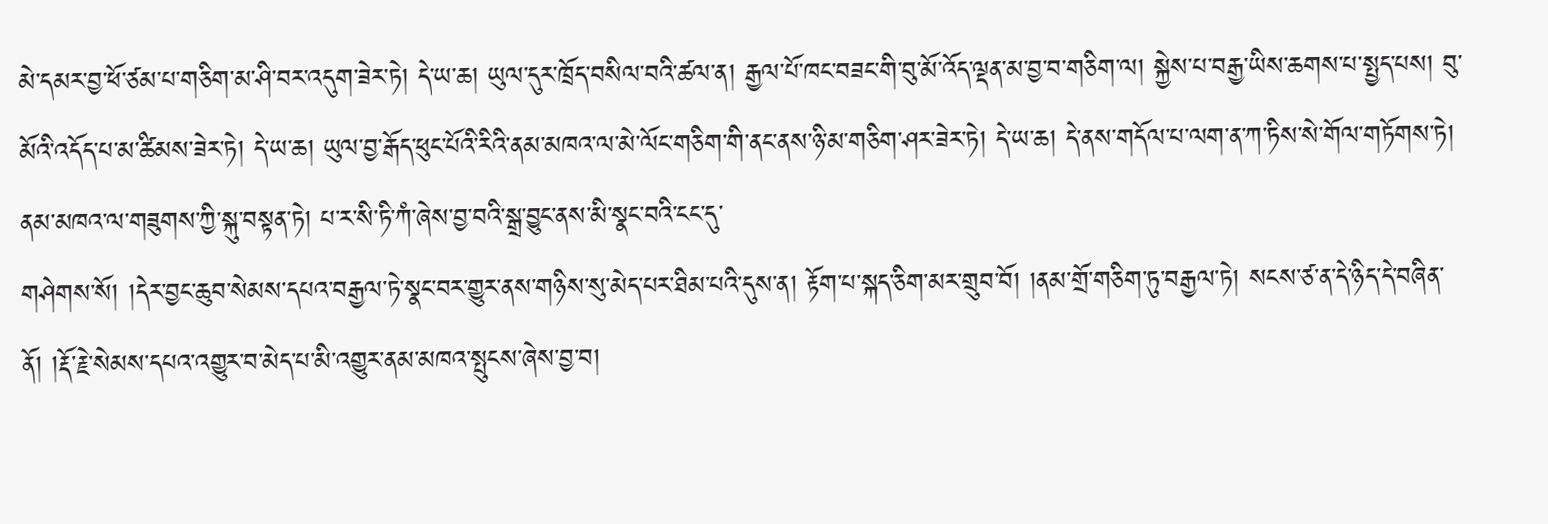མེ་དམར་བྱ་ཕོ་ཙམ་པ་གཅིག་མ་ཤི་བར་འདུག་ཟེར་ཏེ། དེ་ཡ་ཆ། ཡུལ་དུར་ཁྲོད་བསིལ་བའི་ཚལ་ན། རྒྱལ་པོ་ཁང་བཟང་གི་བུ་མོ་འོད་ལྡན་མ་བྱ་བ་གཅིག་ལ། སྐྱེས་པ་བརྒྱ་ཡིས་ཆགས་པ་སྤྱད་པས། བུ་མོའི་འདོད་པ་མ་ཚིམས་ཟེར་ཏེ། དེ་ཡ་ཆ། ཡུལ་བྱ་རྒོད་ཕུང་པོའི་རིའི་ནམ་མཁའ་ལ་མེ་ལོང་གཅིག་གི་ནང་ནས་ཉི་མ་གཅིག་ཤར་ཟེར་ཏེ། དེ་ཡ་ཆ། དེ་ནས་གདོལ་པ་ལག་ན་ཀ་ཏིས་སེ་གོལ་གཏོགས་ཏེ། ནམ་མཁའ་ལ་གཟུགས་ཀྱི་སྐུ་བསྟན་ཏེ། པ་ར་སི་ཏི་ཀཾ་ཞེས་བྱ་བའི་སྒྲ་བྱུང་ནས་མི་སྣང་བའི་ངང་དུ་
གཤེགས་སོ། །དེར་བྱང་ཆུབ་སེམས་དཔའ་བརྒྱལ་ཏེ་སྣང་བར་གྱུར་ནས་གཉིས་སུ་མེད་པར་ཐིམ་པའི་དུས་ན། རྟོག་པ་སྐད་ཅིག་མར་གྲུབ་བོ། །ནམ་གྲོ་གཅིག་ཏུ་བརྒྱལ་ཏེ། སངས་ཙ་ན་དེ་ཉིད་དེ་བཞིན་ནོ། །རྡོ་རྗེ་སེམས་དཔའ་འགྱུར་བ་མེད་པ་མི་འགྱུར་ནམ་མཁའ་སྤུངས་ཞེས་བྱ་བ།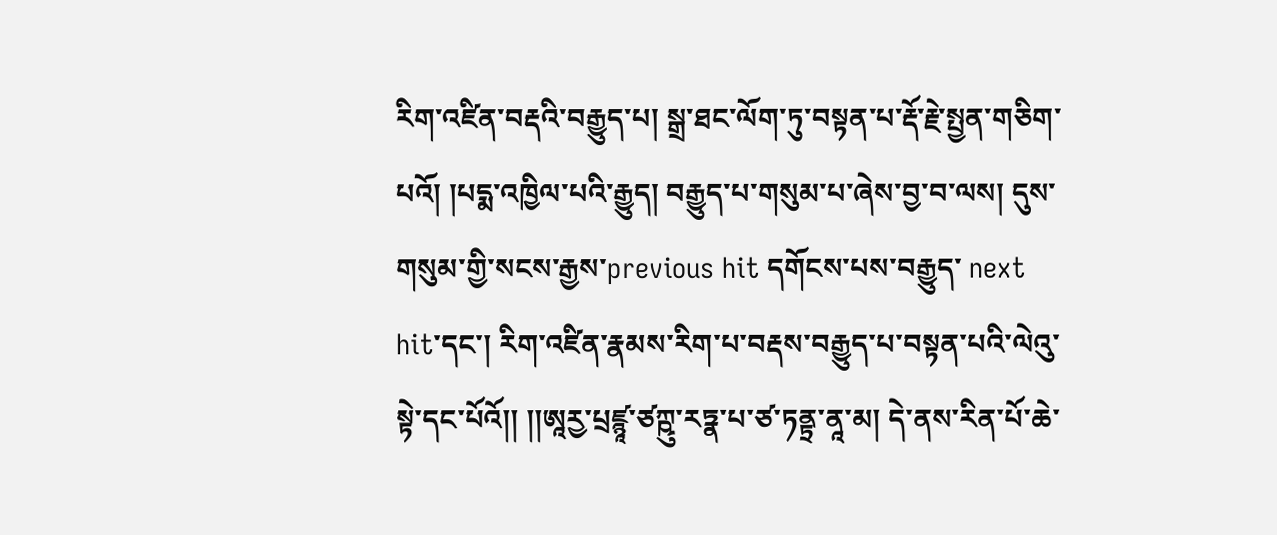རིག་འཛིན་བརྡའི་བརྒྱུད་པ། སྒྲ་ཐང་ལོག་ཏུ་བསྟན་པ་རྡོ་རྗེ་སྤྱན་གཅིག་པའོ། །པདྨ་འཁྱིལ་པའི་རྒྱུད། བརྒྱུད་པ་གསུམ་པ་ཞེས་བྱ་བ་ལས། དུས་གསུམ་གྱི་སངས་རྒྱས་previous hit དགོངས་པས་བརྒྱུད་ next hit་དང་། རིག་འཛིན་རྣམས་རིག་པ་བརྡས་བརྒྱུད་པ་བསྟན་པའི་ལེའུ་སྟེ་དང་པོའོ།། །།ཨཱརྱ་པྲཛྙཱ་ཙཀྵུ་རཏྣ་པ་ཙ་ཏནྟྲ་ནཱ་མ། དེ་ནས་རིན་པོ་ཆེ་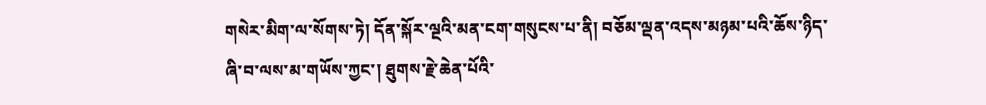གསེར་མིག་ལ་སོགས་ཏེ། དོན་སྐོར་ལྔའི་མན་ངག་གསུངས་པ་ནི། བཅོམ་ལྡན་འདས་མཉམ་པའི་ཆོས་ཉིད་ཞི་བ་ལས་མ་གཡོས་ཀྱང་། ཐུགས་རྗེ་ཆེན་པོའི་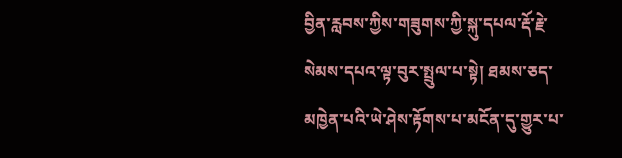བྱིན་རླབས་ཀྱིས་གཟུགས་ཀྱི་སྐུ་དཔལ་རྡོ་རྗེ་སེམས་དཔའ་ལྟ་བུར་སྤྲུལ་པ་སྟེ། ཐམས་ཅད་མཁྱེན་པའི་ཡེ་ཤེས་རྟོགས་པ་མངོན་དུ་གྱུར་པ་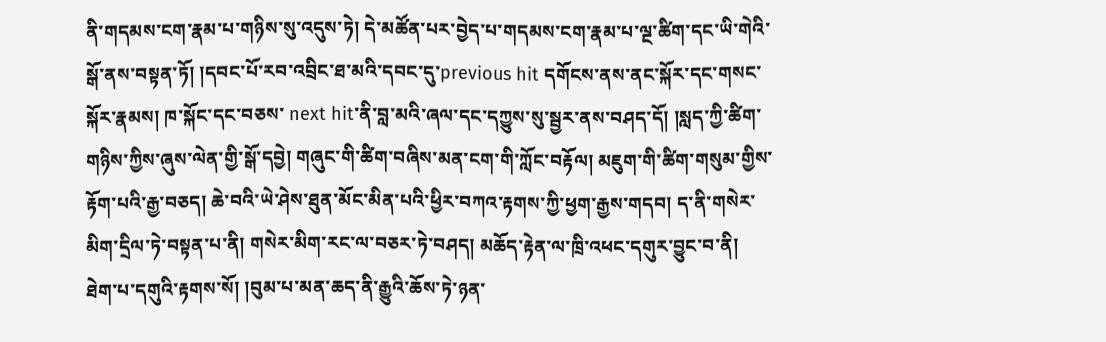ནི་གདམས་ངག་རྣམ་པ་གཉིས་སུ་འདུས་ཏེ། དེ་མཚོན་པར་བྱེད་པ་གདམས་ངག་རྣམ་པ་ལྔ་ཚིག་དང་ཡི་གེའི་སྒོ་ནས་བསྟན་ཏོ། །དབང་པོ་རབ་འབྲིང་ཐ་མའི་དབང་དུ་previous hit དགོངས་ནས་ནང་སྐོར་དང་གསང་སྐོར་རྣམས། ཁ་སྐོང་དང་བཅས་ next hit་ནི་བླ་མའི་ཞལ་དང་དཀྱུས་སུ་སྦྱར་ནས་བཤད་དོ། །སླད་ཀྱི་ཚིག་གཉིས་ཀྱིས་ཞུས་ལེན་གྱི་སྒོ་དབྱེ། གཞུང་གི་ཚིག་བཞིས་མན་ངག་གི་ཀློང་བརྟོལ། མཇུག་གི་ཚིག་གསུམ་གྱིས་རྟོག་པའི་རྒྱ་བཅད། ཆེ་བའི་ཡེ་ཤེས་ཐུན་མོང་མིན་པའི་ཕྱིར་བཀའ་རྟགས་ཀྱི་ཕྱག་རྒྱས་གདབ། ད་ནི་གསེར་མིག་དྲིལ་ཏེ་བསྟན་པ་ནི། གསེར་མིག་རང་ལ་བཅར་ཏེ་བཤད། མཆོད་རྟེན་ལ་ཁྲི་འཕང་དགུར་བྱུང་བ་ནི། ཐེག་པ་དགུའི་རྟགས་སོ། །བུམ་པ་མན་ཆད་ནི་རྒྱུའི་ཆོས་ཏེ་ཉན་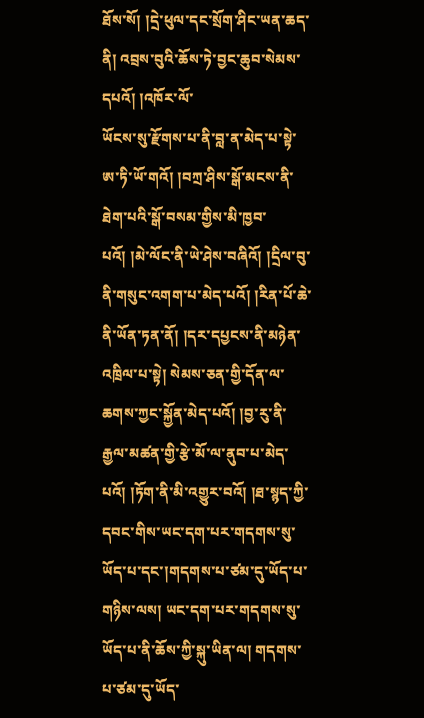ཐོས་སོ། །དྲེ་ཕུལ་དང་སྲོག་ཤིང་ཡན་ཆད་ནི། འབྲས་བུའི་ཆོས་ཏེ་བྱང་ཆུབ་སེམས་དཔའོ། །འཁོར་ལོ་
ཡོངས་སུ་རྫོགས་པ་ནི་བླ་ན་མེད་པ་སྟེ་ཨ་ཏི་ཡོ་གའོ། །བཀྲ་ཤིས་སྒོ་མངས་ནི་ཐེག་པའི་སྒོ་བསམ་གྱིས་མི་ཁྱབ་པའོ། །མེ་ལོང་ནི་ཡེ་ཤེས་བཞིའོ། །དྲིལ་བུ་ནི་གསུང་འགག་པ་མེད་པའོ། །རིན་པོ་ཆེ་ནི་ཡོན་ཏན་ནོ། །དར་དཔྱངས་ནི་མཉེན་འཁྲིལ་པ་སྟེ། སེམས་ཅན་གྱི་དོན་ལ་ཆགས་ཀྱང་སྐྱོན་མེད་པའོ། །བྱ་རུ་ནི་རྒྱལ་མཚན་གྱི་རྩེ་མོ་ལ་ནུབ་པ་མེད་པའོ། །ཏོག་ནི་མི་འགྱུར་བའོ། །ཐ་སྙད་ཀྱི་དབང་གིས་ཡང་དག་པར་གདགས་སུ་ཡོད་པ་དང་།གདགས་པ་ཙམ་དུ་ཡོད་པ་གཉིས་ལས། ཡང་དག་པར་གདགས་སུ་ཡོད་པ་ནི་ཆོས་ཀྱི་སྐུ་ཡིན་ལ། གདགས་པ་ཙམ་དུ་ཡོད་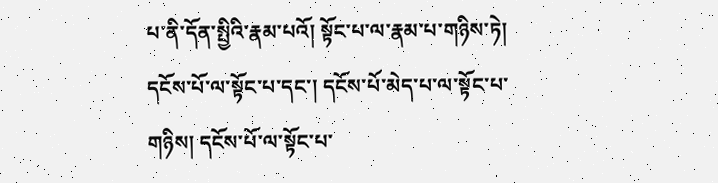པ་ནི་དོན་སྤྱིའི་རྣམ་པའོ། སྟོང་པ་ལ་རྣམ་པ་གཉིས་ཏེ། དངོས་པོ་ལ་སྟོང་པ་དང་། དངོས་པོ་མེད་པ་ལ་སྟོང་པ་གཉིས། དངོས་པོ་ལ་སྟོང་པ་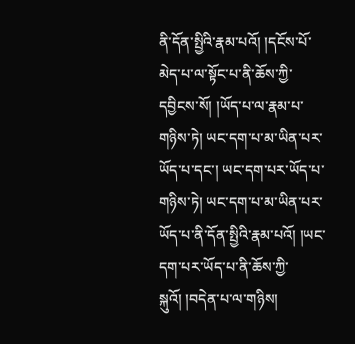ནི་དོན་སྤྱིའི་རྣམ་པའོ། །དངོས་པོ་མེད་པ་ལ་སྟོང་པ་ནི་ཆོས་ཀྱི་དབྱིངས་སོ། །ཡོད་པ་ལ་རྣམ་པ་གཉིས་ཏེ། ཡང་དག་པ་མ་ཡིན་པར་ཡོད་པ་དང་། ཡང་དག་པར་ཡོད་པ་གཉིས་ཏེ། ཡང་དག་པ་མ་ཡིན་པར་ཡོད་པ་ནི་དོན་སྤྱིའི་རྣམ་པའོ། །ཡང་དག་པར་ཡོད་པ་ནི་ཆོས་ཀྱི་སྐུའོ། །བདེན་པ་ལ་གཉིས།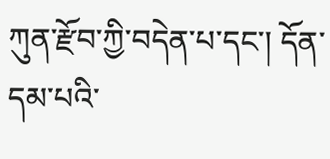ཀུན་རྫོབ་ཀྱི་བདེན་པ་དང་། དོན་དམ་པའི་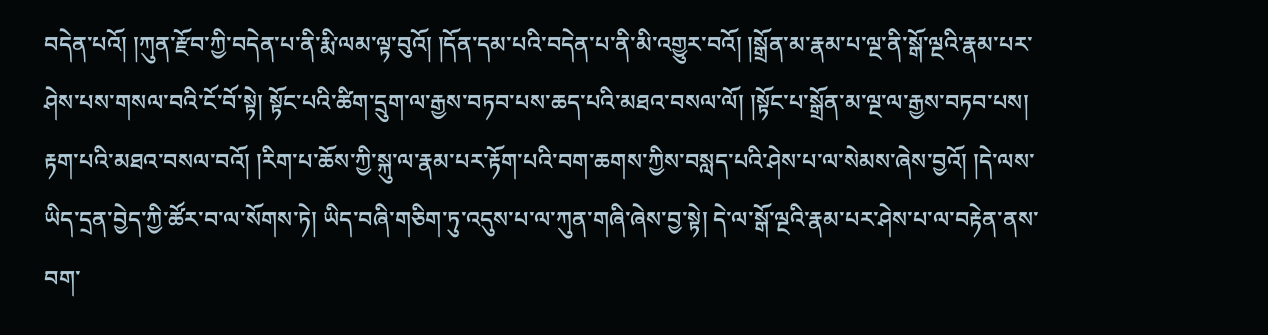བདེན་པའོ། །ཀུན་རྫོབ་ཀྱི་བདེན་པ་ནི་རྨི་ལམ་ལྟ་བུའོ། །དོན་དམ་པའི་བདེན་པ་ནི་མི་འགྱུར་བའོ། །སྒྲོན་མ་རྣམ་པ་ལྔ་ནི་སྒོ་ལྔའི་རྣམ་པར་ཤེས་པས་གསལ་བའི་ངོ་བོ་སྟེ། སྟོང་པའི་ཚིག་དྲུག་ལ་རྒྱས་བཏབ་པས་ཆད་པའི་མཐའ་བསལ་ལོ། །སྟོང་པ་སྒྲོན་མ་ལྔ་ལ་རྒྱས་བཏབ་པས། རྟག་པའི་མཐའ་བསལ་བའོ། །རིག་པ་ཆོས་ཀྱི་སྐུ་ལ་རྣམ་པར་རྟོག་པའི་བག་ཆགས་ཀྱིས་བསླད་པའི་ཤེས་པ་ལ་སེམས་ཞེས་བྱའོ། །དེ་ལས་ཡིད་དྲན་བྱེད་ཀྱི་ཚོར་བ་ལ་སོགས་ཏེ། ཡིད་བཞི་གཅིག་ཏུ་འདུས་པ་ལ་ཀུན་གཞི་ཞེས་བྱ་སྟེ། དེ་ལ་སྒོ་ལྔའི་རྣམ་པར་ཤེས་པ་ལ་བརྟེན་ནས་བག་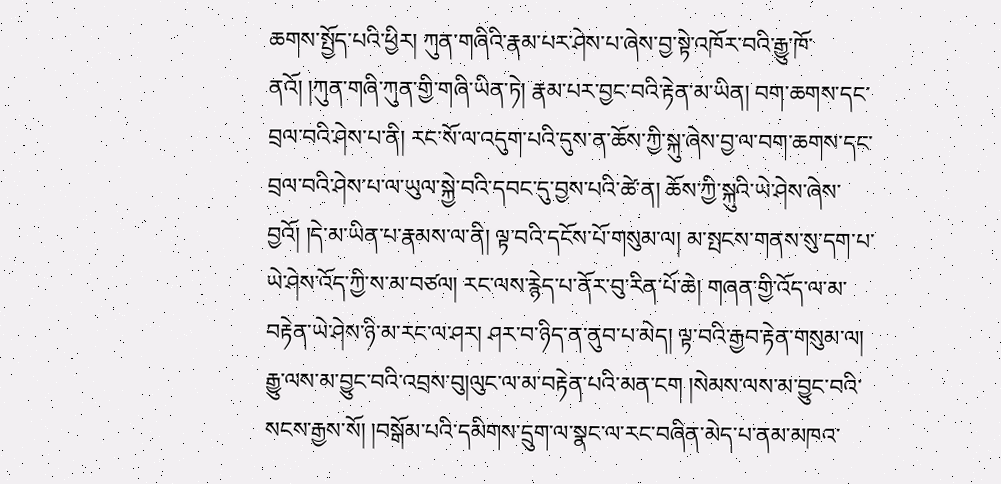ཆགས་སྤྱོད་པའི་ཕྱིར། ཀུན་གཞིའི་རྣམ་པར་ཤེས་པ་ཞེས་བྱ་སྟེ་འཁོར་བའི་རྒྱུ་ཁོ་ནའོ། །ཀུན་གཞི་ཀུན་གྱི་གཞི་ཡིན་ཏེ། རྣམ་པར་བྱང་བའི་རྟེན་མ་ཡིན། བག་ཆགས་དང་བྲལ་བའི་ཤེས་པ་ནི། རང་སོ་ལ་འདུག་པའི་དུས་ན་ཆོས་ཀྱི་སྐུ་ཞེས་བྱ་ལ་བག་ཆགས་དང་
བྲལ་བའི་ཤེས་པ་ལ་ཡུལ་སྐྱེ་བའི་དབང་དུ་བྱས་པའི་ཚེ་ན། ཆོས་ཀྱི་སྐུའི་ཡེ་ཤེས་ཞེས་བྱའོ། །དེ་མ་ཡིན་པ་རྣམས་ལ་ནི། ལྟ་བའི་དངོས་པོ་གསུམ་ལ། མ་སྤངས་གནས་སུ་དག་པ་ཡེ་ཤེས་འོད་ཀྱི་ས་མ་བཙལ། རང་ལས་རྙེད་པ་ནོར་བུ་རིན་པོ་ཆེ། གཞན་གྱི་འོད་ལ་མ་བརྟེན་ཡེ་ཤེས་ཉི་མ་རང་ལ་ཤར། ཤར་བ་ཉིད་ན་ནུབ་པ་མེད། ལྟ་བའི་རྒྱབ་རྟེན་གསུམ་ལ། རྒྱུ་ལས་མ་བྱུང་བའི་འབྲས་བུ།ལུང་ལ་མ་བརྟེན་པའི་མན་ངག །སེམས་ལས་མ་བྱུང་བའི་སངས་རྒྱས་སོ། །བསྒོམ་པའི་དམིགས་དྲུག་ལ་སྣང་ལ་རང་བཞིན་མེད་པ་ནམ་མཁའ་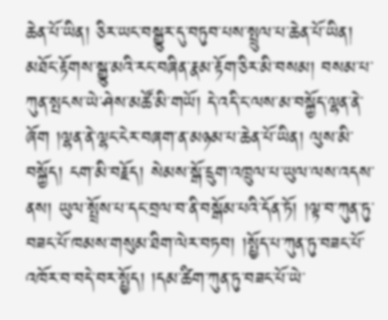ཆེན་པོ་ཡིན། ཅིར་ཡང་བསྒྱུར་དུ་བཏུབ་པས་སྤྲུལ་པ་ཆེན་པོ་ཡིན། མཐོང་རྟོགས་སྒྱུ་མའི་རང་བཞིན་རྣམ་རྟོག་ཅིར་མི་བསམ། བསམ་པ་ཀུན་སྤངས་ཡེ་ཤེས་མཚོ་མི་གཡོ། དེ་འདི་ང་ལས་མ་བསྐྱོད་ལྷན་ནེ་ཞོག །ལྷན་ནེ་ལྷང་ངེར་བཞག་ན་མཉམ་པ་ཆེན་པོ་ཡིན། ལུས་མི་བསྐྱོད། ངག་མི་བརྗོད། སེམས་སྒོ་དྲུག་འཁྲུལ་པ་ཡུལ་ལས་འདས་ནས། ཡུལ་སྤྲོས་པ་དང་བྲལ་བ་ནི་བསྒོམ་པའི་དོན་ཏོ། །ལྟ་བ་ཀུན་ཏུ་བཟང་པོ་ཁམས་གསུམ་ཐིག་ལེར་བཏབ། །སྤྱོད་པ་ཀུན་ཏུ་བཟང་པོ་འཁོར་བ་བདེ་བར་སྤྱོད། །དམ་ཚིག་ཀུན་ཏུ་བཟང་པོ་ཡེ་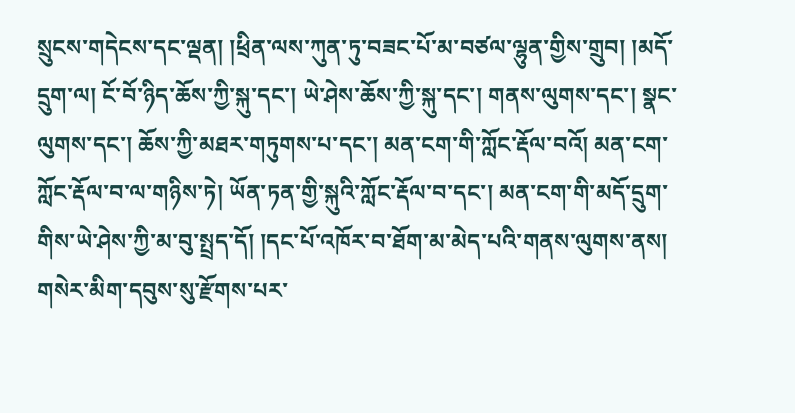སྲུངས་གདེངས་དང་ལྡན། །ཕྲིན་ལས་ཀུན་ཏུ་བཟང་པོ་མ་བཙལ་ལྷུན་གྱིས་གྲུབ། །མདོ་དྲུག་ལ། ངོ་བོ་ཉིད་ཆོས་ཀྱི་སྐུ་དང་། ཡེ་ཤེས་ཆོས་ཀྱི་སྐུ་དང་། གནས་ལུགས་དང་། སྣང་ལུགས་དང་། ཆོས་ཀྱི་མཐར་གཏུགས་པ་དང་། མན་ངག་གི་ཀློང་རྡོལ་བའོ། མན་ངག་ཀློང་རྡོལ་བ་ལ་གཉིས་ཏེ། ཡོན་ཏན་གྱི་སྐུའི་ཀློང་རྡོལ་བ་དང་། མན་ངག་གི་མདོ་དྲུག་གིས་ཡེ་ཤེས་ཀྱི་མ་བུ་སྤྲད་དོ། །དང་པོ་འཁོར་བ་ཐོག་མ་མེད་པའི་གནས་ལུགས་ནས། གསེར་མིག་དབུས་སུ་རྫོགས་པར་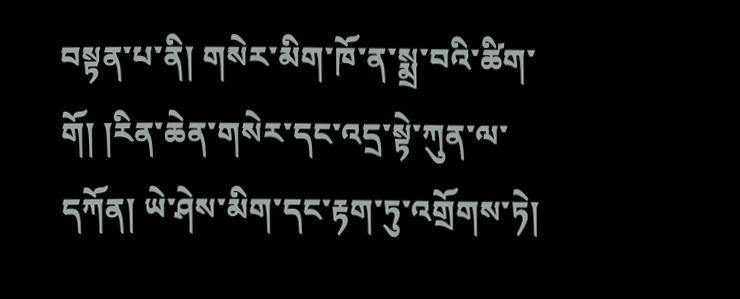བསྟན་པ་ནི། གསེར་མིག་ཁོ་ན་སྨྲ་བའི་ཚིག་གོ། །རིན་ཆེན་གསེར་དང་འདྲ་སྟེ་ཀུན་ལ་དཀོན། ཡེ་ཤེས་མིག་དང་རྟག་ཏུ་འགྲོགས་ཏེ།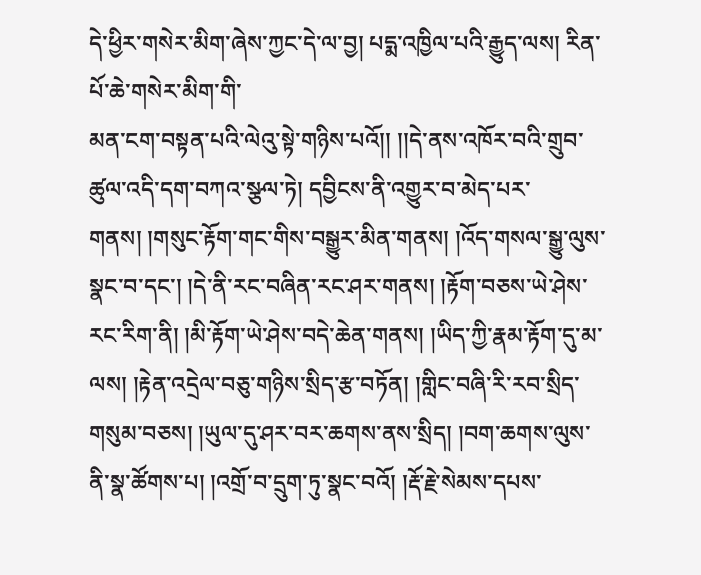དེ་ཕྱིར་གསེར་མིག་ཞེས་ཀྱང་དེ་ལ་བྱ། པདྨ་འཁྱིལ་པའི་རྒྱུད་ལས། རིན་པོ་ཆེ་གསེར་མིག་གི་
མན་ངག་བསྟན་པའི་ལེའུ་སྟེ་གཉིས་པའོ།། །།དེ་ནས་འཁོར་བའི་གྲུབ་ཚུལ་འདི་དག་བཀའ་སྩལ་ཏེ། དབྱིངས་ནི་འགྱུར་བ་མེད་པར་གནས། །གསུང་རྟོག་གང་གིས་བསྒྱུར་མིན་གནས། །འོད་གསལ་སྒྱུ་ལུས་སྣང་བ་དང་། །དེ་ནི་རང་བཞིན་རང་ཤར་གནས། །རྟོག་བཅས་ཡེ་ཤེས་རང་རིག་ནི། །མི་རྟོག་ཡེ་ཤེས་བདེ་ཆེན་གནས། །ཡིད་ཀྱི་རྣམ་རྟོག་དུ་མ་ལས། །རྟེན་འདྲེལ་བཅུ་གཉིས་སྲིད་རྩ་བཏོན། །གླིང་བཞི་རི་རབ་སྲིད་གསུམ་བཅས། །ཡུལ་དུ་ཤར་བར་ཆགས་ནས་སྲིད། །བག་ཆགས་ལུས་ནི་སྣ་ཚོགས་པ། །འགྲོ་བ་དྲུག་ཏུ་སྣང་བའོ། །རྡོ་རྗེ་སེམས་དཔས་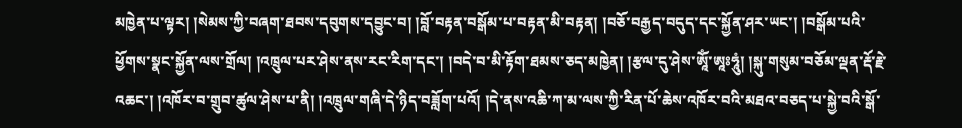མཁྱེན་པ་ལྟར། །སེམས་ཀྱི་བཞག་ཐབས་དབུགས་དབྱུང་བ། །བློ་བརྟན་བསྒོམ་པ་བརྟན་མི་བརྟན། །བཅོ་བརྒྱད་བདུད་དང་སྐྱོན་ཤར་ཡང་། །བསྒོམ་པའི་ཕྱོགས་སྣང་སྐྱོན་ལས་གྲོལ། །འཁྲུལ་པར་ཤེས་ནས་རང་རིག་དང་། །བདེ་བ་མི་རྟོག་ཐམས་ཅད་མཁྱེན། །རྩལ་དུ་ཤེས་ཨཱོཾ་ཨཱཿཧཱུཾ། །སྐུ་གསུམ་བཅོམ་ལྡན་རྡོ་རྗེ་འཆང་། །འཁོར་བ་གྲུབ་ཚུལ་ཤེས་པ་ནི། །འཁྲུལ་གཞི་དེ་ཉིད་བཟློག་པའོ། །དེ་ནས་འཆི་ཀ་མ་ལས་ཀྱི་རིན་པོ་ཆེས་འཁོར་བའི་མཐའ་བཅད་པ་སྐྱེ་བའི་སྒོ་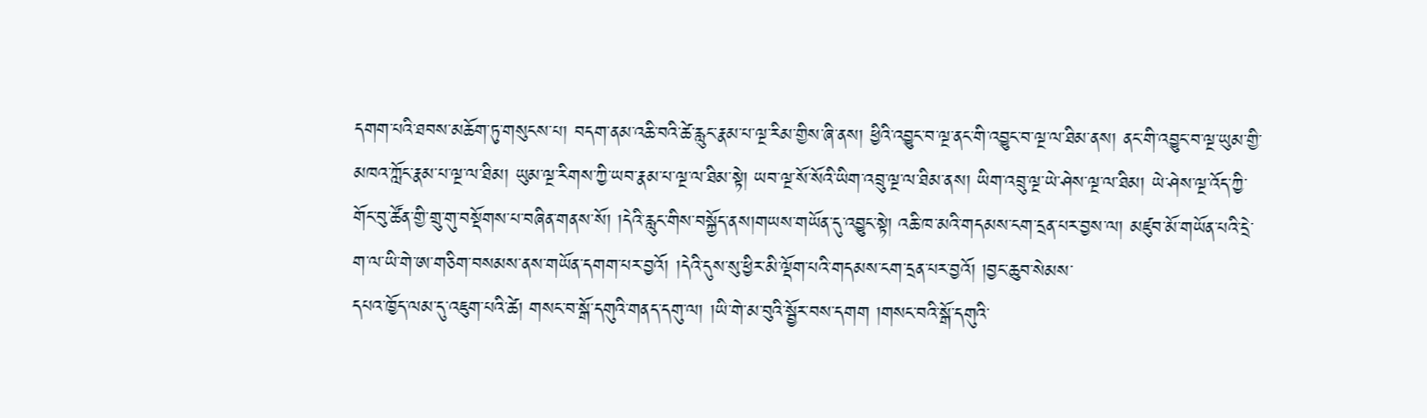དགག་པའི་ཐབས་མཆོག་ཏུ་གསུངས་པ། བདག་ནམ་འཆི་བའི་ཚེ་རླུང་རྣམ་པ་ལྔ་རིམ་གྱིས་ཞི་ནས། ཕྱིའི་འབྱུང་བ་ལྔ་ནང་གི་འབྱུང་བ་ལྔ་ལ་ཐིམ་ནས། ནང་གི་འབྱུང་བ་ལྔ་ཡུམ་གྱི་མཁའ་ཀློང་རྣམ་པ་ལྔ་ལ་ཐིམ། ཡུམ་ལྔ་རིགས་ཀྱི་ཡབ་རྣམ་པ་ལྔ་ལ་ཐིམ་སྟེ། ཡབ་ལྔ་སོ་སོའི་ཡིག་འབྲུ་ལྔ་ལ་ཐིམ་ནས། ཡིག་འབྲུ་ལྔ་ཡེ་ཤེས་ལྔ་ལ་ཐིམ། ཡེ་ཤེས་ལྔ་འོད་ཀྱི་གོང་བུ་ཚོན་གྱི་གྲུ་གུ་བསྡོགས་པ་བཞིན་གནས་སོ། །དེའི་རླུང་གིས་བསྐྱོད་ནས།གཡས་གཡོན་དུ་འབྱུང་སྟེ། འཆི་ཁ་མའི་གདམས་ངག་དྲན་པར་བྱས་ལ། མཛུབ་མོ་གཡོན་པའི་དྲེ་ག་ལ་ཡི་གེ་ཨ་གཅིག་བསམས་ནས་གཡོན་དགག་པར་བྱའོ། །དེའི་དུས་སུ་ཕྱིར་མི་ལྡོག་པའི་གདམས་ངག་དྲན་པར་བྱའོ། །བྱང་ཆུབ་སེམས་
དཔའ་ཁྱོད་ལམ་དུ་འཇུག་པའི་ཚེ། གསང་བ་སྒོ་དགུའི་གནད་དགུ་ལ། །ཡི་གེ་མ་བུའི་སྦྱོར་བས་དགག །གསང་བའི་སྒོ་དགུའི་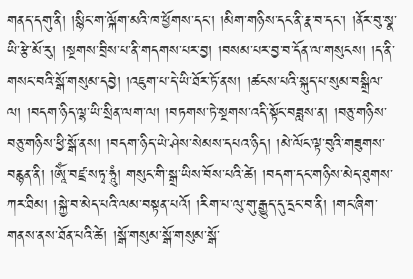གནད་དགུ་ནི། །སྙིང་ག་ལྐོག་མའི་ཁ་ཕྱོགས་དང་། །མིག་གཉིས་དང་ནི་རྣ་བ་དང་། །ནོར་བུ་སྣ་ཡི་རྩེ་མོ་རུ། །སྔགས་བྲིས་པ་ནི་གདགས་པར་བྱ། །བསམ་པར་བྱ་བ་དོན་ལ་གསུངས། །ད་ནི་གསང་བའི་སྒོ་གསུམ་དབྱེ། །འཇུག་པ་དེ་ཡི་ཐོར་ཏོ་ནས། །ཚངས་པའི་སྐུད་པ་སུམ་བསྒྲིལ་ལ། །བདག་ཉིད་ལྷ་ཡི་སྲིན་ལག་ལ། །བཏགས་ཏེ་སྔགས་འདི་སྟོང་བཟླས་ན། །བཅུ་གཉིས་བཅུ་གཉིས་ཕྱི་སྒོ་ནས། །བདག་ཉིད་ཡེ་ཤེས་སེམས་དཔའ་ཉིད། །མེ་ལོང་ལྟ་བུའི་གཟུགས་བརྙན་ནི། །ཨཱོཾ་བཛྲ་སཏྭ་ཧཱུཾ། གསུང་གི་སྒྲ་ཡིས་བོས་པའི་ཚེ། །བདག་དང་གཉིས་མེད་ཐུགས་ཀར་ཐིམ། །སྐྱེ་བ་མེད་པའི་ལམ་བསྟན་པའོ། །རིག་པ་ལུ་གུ་རྒྱུད་དུ་དྲང་བ་ནི། །གང་ཞིག་གནས་ནས་ཐོན་པའི་ཚེ། །སྒོ་གསུམ་སྒོ་གསུམ་སྒོ་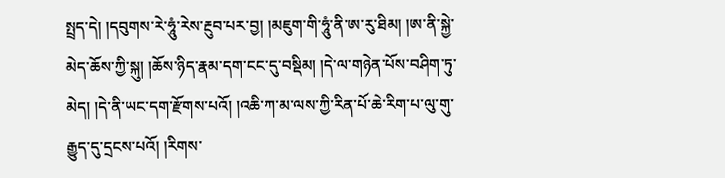སྤྲད་དེ། །དབུགས་རེ་ཧཱུཾ་རེས་རྔུབ་པར་བྱ། །མཇུག་གི་ཧཱུཾ་ནི་ཨ་རུ་ཐིམ། །ཨ་ནི་སྐྱེ་མེད་ཆོས་ཀྱི་སྐུ། །ཆོས་ཉིད་རྣམ་དག་ངང་དུ་བསྡིམ། །དེ་ལ་གཉེན་པོས་བཤིག་ཏུ་མེད། །དེ་ནི་ཡང་དག་རྫོགས་པའོ། །འཆི་ཀ་མ་ལས་ཀྱི་རིན་པོ་ཆེ་རིག་པ་ལུ་གུ་རྒྱུད་དུ་དྲངས་པའོ། །རིགས་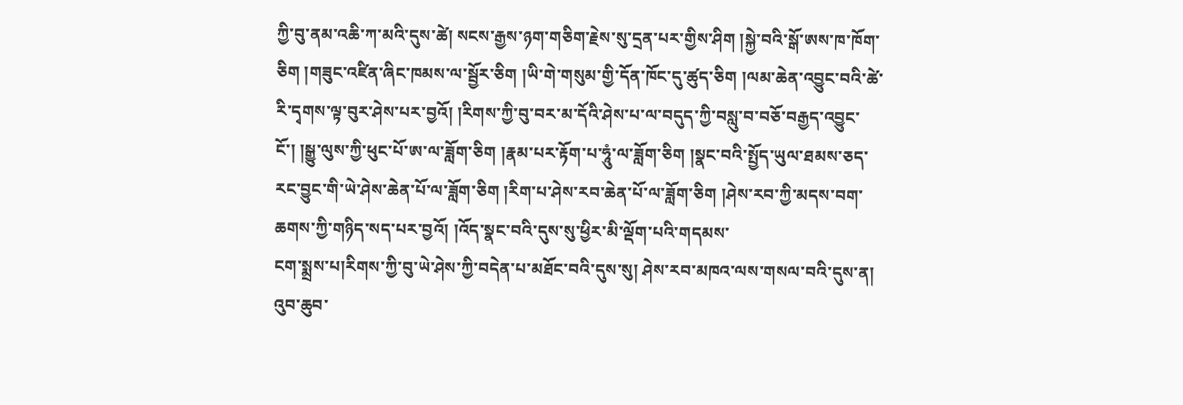ཀྱི་བུ་ནམ་འཆི་ཀ་མའི་དུས་ཚེ། སངས་རྒྱས་ཉག་གཅིག་རྗེས་སུ་དྲན་པར་གྱིས་ཤིག །སྐྱེ་བའི་སྒོ་ཨས་ཁ་ཁོག་ཅིག །གཟུང་འཛིན་ཞིང་ཁམས་ལ་སྦྱོར་ཅིག །ཡི་གེ་གསུམ་གྱི་དོན་ཁོང་དུ་ཚུད་ཅིག །ལམ་ཆེན་འབྱུང་བའི་ཚེ་རི་དྭགས་ལྟ་བུར་ཤེས་པར་བྱའོ། །རིགས་ཀྱི་བུ་བར་མ་དོའི་ཤེས་པ་ལ་བདུད་ཀྱི་བསླུ་བ་བཅོ་བརྒྱད་འབྱུང་ངོ་། །སྒྱུ་ལུས་ཀྱི་ཕུང་པོ་ཨ་ལ་ཟློག་ཅིག །རྣམ་པར་རྟོག་པ་ཧཱུཾ་ལ་ཟློག་ཅིག །སྣང་བའི་སྤྱོད་ཡུལ་ཐམས་ཅད་རང་བྱུང་གི་ཡེ་ཤེས་ཆེན་པོ་ལ་ཟློག་ཅིག །རིག་པ་ཤེས་རབ་ཆེན་པོ་ལ་ཟློག་ཅིག །ཤེས་རབ་ཀྱི་མདས་བག་ཆགས་ཀྱི་གཉིད་སད་པར་བྱའོ། །འོད་སྣང་བའི་དུས་སུ་ཕྱིར་མི་ལྡོག་པའི་གདམས་
ངག་སྨྲས་པ།རིགས་ཀྱི་བུ་ཡེ་ཤེས་ཀྱི་བདེན་པ་མཐོང་བའི་དུས་སུ། ཤེས་རབ་མཁའ་ལས་གསལ་བའི་དུས་ན། འུབ་ཆུབ་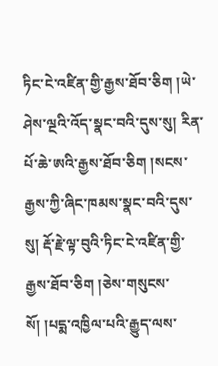ཏིང་ངེ་འཛིན་གྱི་རྒྱས་ཐོབ་ཅིག །ཡེ་ཤེས་ལྔའི་འོད་སྣང་བའི་དུས་སུ། རིན་པོ་ཆེ་ཨའི་རྒྱས་ཐོབ་ཅིག །སངས་རྒྱས་ཀྱི་ཞིང་ཁམས་སྣང་བའི་དུས་སུ། རྡོ་རྗེ་ལྟ་བུའི་ཏིང་ངེ་འཛིན་གྱི་རྒྱས་ཐོབ་ཅིག །ཅེས་གསུངས་སོ། །པདྨ་འཁྱིལ་པའི་རྒྱུད་ལས་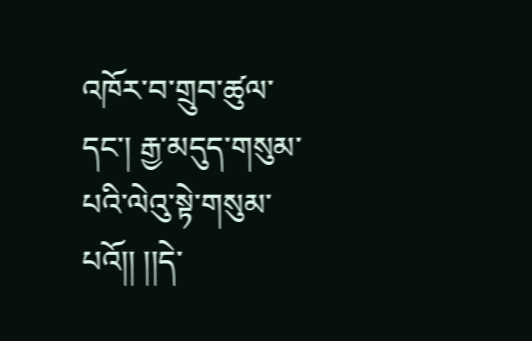འཁོར་བ་གྲུབ་ཚུལ་དང་། རྒྱ་མདུད་གསུམ་པའི་ལེའུ་སྟེ་གསུམ་པའོ།། །།དེ་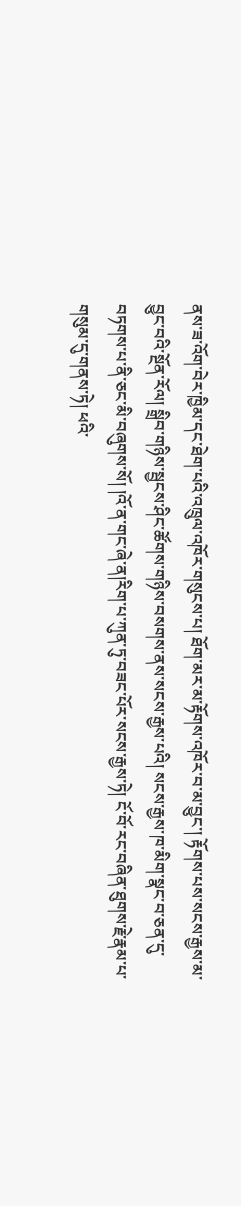ནས་ཟ་འོག་བེར་ཁྱིམ་དང་ཐེག་པའི་འཁྲུལ་འཁོར་གསུངས་པ། ཐོག་མར་མ་རྟོགས་འཁོར་བ་མ་བྱུང་། རྟོགས་པས་སངས་རྒྱས་མ་བྱུང་བའི་སྔོན་རོལ། སྒྲིབ་གཉིས་སྦྱངས་ཤིང་ཚོགས་གཉིས་བསགས་ནས་སངས་རྒྱས་པའི། སངས་རྒྱས་ཁ་མིག་སྣང་བ་ཅན་དུ་བཏགས་པ་ནི་ཅང་མི་བཞུགས་སོ། །འོ་ན་གང་ཞེ་ན།རིག་པ་ཀུན་ཏུ་བཟང་པོར་སངས་རྒྱས་ཏེ། ངོ་བོ་རང་བཞིན་ཐུགས་རྗེ་རྣམ་པ་གསུམ་དུ་གནས་ཏེ། ཕའི་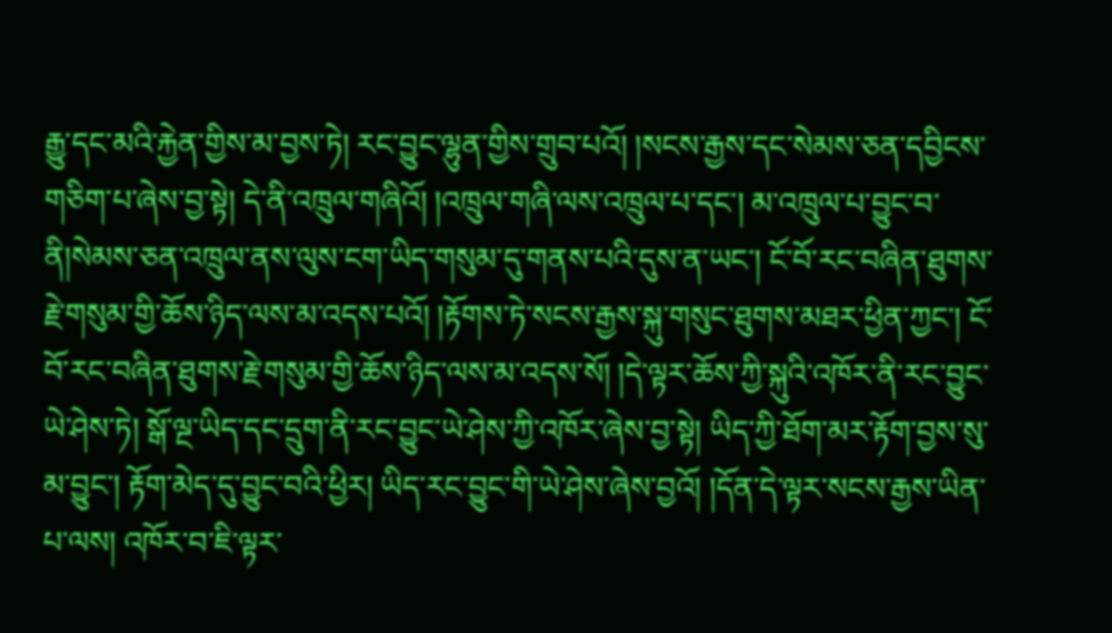རྒྱུ་དང་མའི་རྐྱེན་གྱིས་མ་བྱས་ཏེ། རང་བྱུང་ལྷུན་གྱིས་གྲུབ་པའོ། །སངས་རྒྱས་དང་སེམས་ཅན་དབྱིངས་གཅིག་པ་ཞེས་བྱ་སྟེ། དེ་ནི་འཁྲུལ་གཞིའོ། །འཁྲུལ་གཞི་ལས་འཁྲུལ་པ་དང་། མ་འཁྲུལ་པ་བྱུང་བ་ནི།སེམས་ཅན་འཁྲུལ་ནས་ལུས་ངག་ཡིད་གསུམ་དུ་གནས་པའི་དུས་ན་ཡང་། ངོ་བོ་རང་བཞིན་ཐུགས་རྗེ་གསུམ་གྱི་ཆོས་ཉིད་ལས་མ་འདས་པའོ། །རྟོགས་ཏེ་སངས་རྒྱས་སྐུ་གསུང་ཐུགས་མཐར་ཕྱིན་ཀྱང་། ངོ་བོ་རང་བཞིན་ཐུགས་རྗེ་གསུམ་གྱི་ཆོས་ཉིད་ལས་མ་འདས་སོ། །དེ་ལྟར་ཆོས་ཀྱི་སྐུའི་འཁོར་ནི་རང་བྱུང་ཡེ་ཤེས་ཏེ། སྒོ་ལྔ་ཡིད་དང་དྲུག་ནི་རང་བྱུང་ཡེ་ཤེས་ཀྱི་འཁོར་ཞེས་བྱ་སྟེ། ཡིད་ཀྱི་ཐོག་མར་རྟོག་བྱས་སུ་མ་བྱུང་། རྟོག་མེད་དུ་བྱུང་བའི་ཕྱིར། ཡིད་རང་བྱུང་གི་ཡེ་ཤེས་ཞེས་བྱའོ། །དོན་དེ་ལྟར་སངས་རྒྱས་ཡིན་པ་ལས། འཁོར་བ་ཇི་ལྟར་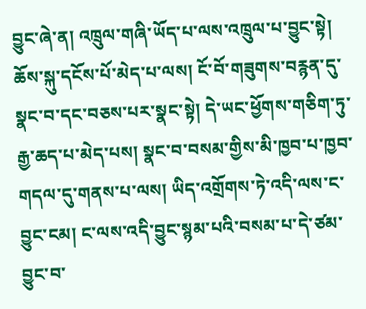བྱུང་ཞེ་ན། འཁྲུལ་གཞི་ཡོད་པ་ལས་འཁྲུལ་པ་བྱུང་སྟེ།
ཆོས་སྐུ་དངོས་པོ་མེད་པ་ལས། ངོ་བོ་གཟུགས་བརྙན་དུ་སྣང་བ་དང་བཅས་པར་སྣང་སྟེ། དེ་ཡང་ཕྱོགས་གཅིག་ཏུ་རྒྱ་ཆད་པ་མེད་པས། སྣང་བ་བསམ་གྱིས་མི་ཁྱབ་པ་ཁྱབ་གདལ་དུ་གནས་པ་ལས། ཡིད་འགྲོགས་ཏེ་འདི་ལས་ང་བྱུང་ངམ། ང་ལས་འདི་བྱུང་སྙམ་པའི་བསམ་པ་དེ་ཙམ་བྱུང་བ་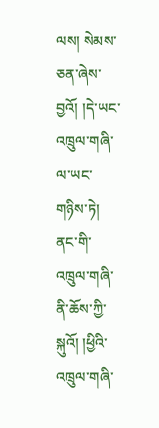ལས། སེམས་ཅན་ཞེས་བྱའོ། །དེ་ཡང་འཁྲུལ་གཞི་ལ་ཡང་གཉིས་ཏེ། ནང་གི་འཁྲུལ་གཞི་ནི་ཆོས་ཀྱི་སྐུའོ། །ཕྱིའི་འཁྲུལ་གཞི་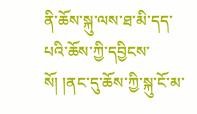ནི་ཆོས་སྐུ་ལས་ཐ་མི་དད་པའི་ཆོས་ཀྱི་དབྱིངས་སོ། །ནང་དུ་ཆོས་ཀྱི་སྐུ་ངོ་མ་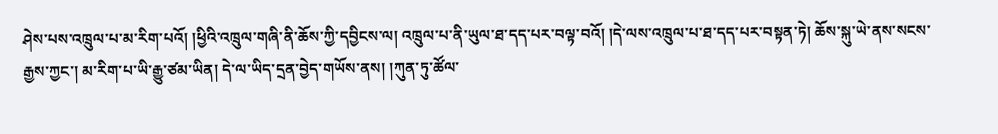ཤེས་པས་འཁྲུལ་པ་མ་རིག་པའོ། །ཕྱིའི་འཁྲུལ་གཞི་ནི་ཆོས་ཀྱི་དབྱིངས་ལ། འཁྲུལ་པ་ནི་ཡུལ་ཐ་དད་པར་བལྟ་བའོ། །དེ་ལས་འཁྲུལ་པ་ཐ་དད་པར་བསྟན་ཏེ། ཆོས་སྐུ་ཡེ་ནས་སངས་རྒྱས་ཀྱང་། མ་རིག་པ་ཡི་རྒྱུ་ཙམ་ཡིན། དེ་ལ་ཡིད་དྲན་བྱེད་གཡོས་ནས། །ཀུན་ཏུ་ཚོལ་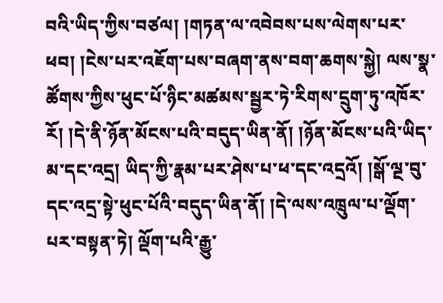བའི་ཡིད་ཀྱིས་བཙལ། །གཏན་ལ་འབེབས་པས་ལེགས་པར་ཕབ། །ངེས་པར་འཇོག་པས་བཞག་ནས་བག་ཆགས་སྐྱེ། ལས་སྣ་ཚོགས་ཀྱིས་ཕུང་པོ་ཉིང་མཚམས་སྦྱར་ཏེ་རིགས་དྲུག་ཏུ་འཁོར་རོ། །དེ་ནི་ཉོན་མོངས་པའི་བདུད་ཡིན་ནོ། །ཉོན་མོངས་པའི་ཡིད་མ་དང་འདྲ། ཡིད་ཀྱི་རྣམ་པར་ཤེས་པ་ཕ་དང་འདྲའོ། །སྒོ་ལྔ་བུ་དང་འདྲ་སྟེ་ཕུང་པོའི་བདུད་ཡིན་ནོ། །དེ་ལས་འཁྲུལ་པ་ལྡོག་པར་བསྟན་ཏེ། ལྡོག་པའི་རྒྱུ་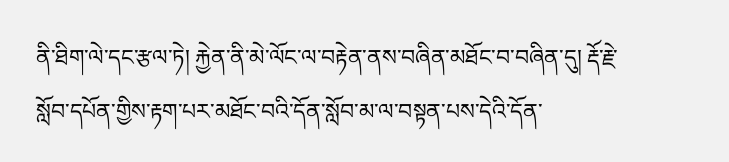ནི་ཐིག་ལེ་དང་རྩལ་ཏེ། རྐྱེན་ནི་མེ་ལོང་ལ་བརྟེན་ནས་བཞིན་མཐོང་བ་བཞིན་དུ། རྡོ་རྗེ་སློབ་དཔོན་གྱིས་རྟག་པར་མཐོང་བའི་དོན་སློབ་མ་ལ་བསྟན་པས་དེའི་དོན་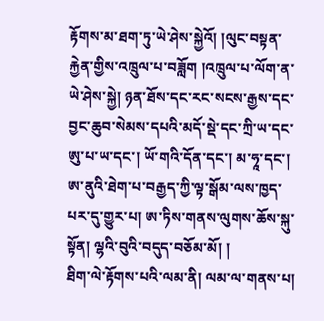རྟོགས་མ་ཐག་ཏུ་ཡེ་ཤེས་སྐྱེའོ། །ལུང་བསྟན་རྐྱེན་གྱིས་འཁྲུལ་པ་བཟློག །འཁྲུལ་པ་ལོག་ན་ཡེ་ཤེས་སྐྱེ། ཉན་ཐོས་དང་རང་སངས་རྒྱས་དང་བྱང་ཆུབ་སེམས་དཔའི་མདོ་སྡེ་དང་ཀྲི་ཡ་དང་ཨུ་པ་ཡ་དང་། ཡོ་གའི་དོན་དང་། མ་ཧཱ་དང་། ཨ་ནུའི་ཐེག་པ་བརྒྱད་ཀྱི་ལྟ་སྒོམ་ལས་ཁྱད་པར་དུ་གྱུར་པ། ཨ་ཏིས་གནས་ལུགས་ཆོས་སྐུ་སྟོན། ལྷའི་བུའི་བདུད་བཅོམ་མོ། །
ཐིག་ལེ་རྟོགས་པའི་ལམ་ནི། ལམ་ལ་གནས་པ།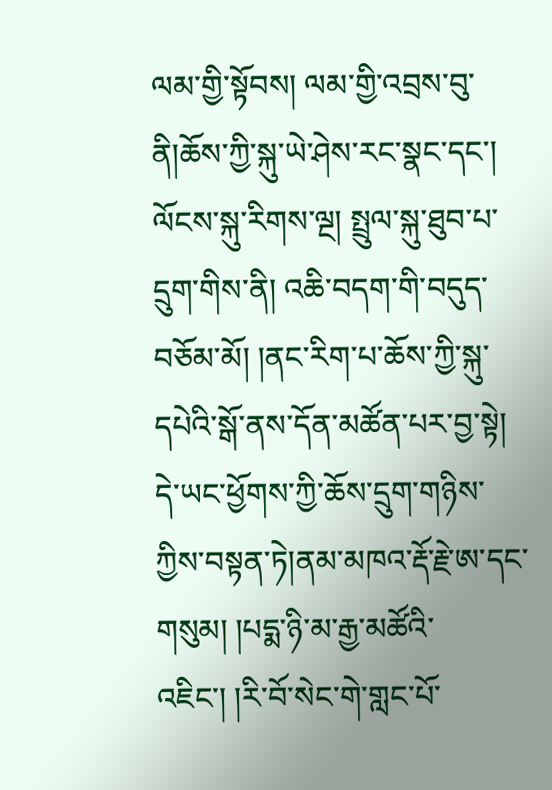ལམ་གྱི་སྟོབས། ལམ་གྱི་འབྲས་བུ་ནི།ཆོས་ཀྱི་སྐུ་ཡེ་ཤེས་རང་སྣང་དང་། ལོངས་སྐུ་རིགས་ལྔ། སྤྲུལ་སྐུ་ཐུབ་པ་དྲུག་གིས་ནི། འཆི་བདག་གི་བདུད་བཅོམ་མོ། །ནང་རིག་པ་ཆོས་ཀྱི་སྐུ་དཔེའི་སྒོ་ནས་དོན་མཚོན་པར་བྱ་སྟེ། དེ་ཡང་ཕྱོགས་ཀྱི་ཆོས་དྲུག་གཉིས་ཀྱིས་བསྟན་ཏེ།ནམ་མཁའ་རྡོ་རྗེ་ཨ་དང་གསུམ། །པདྨ་ཉི་མ་རྒྱ་མཚོའི་འཇིང་། །རི་བོ་སེང་གེ་གླང་པོ་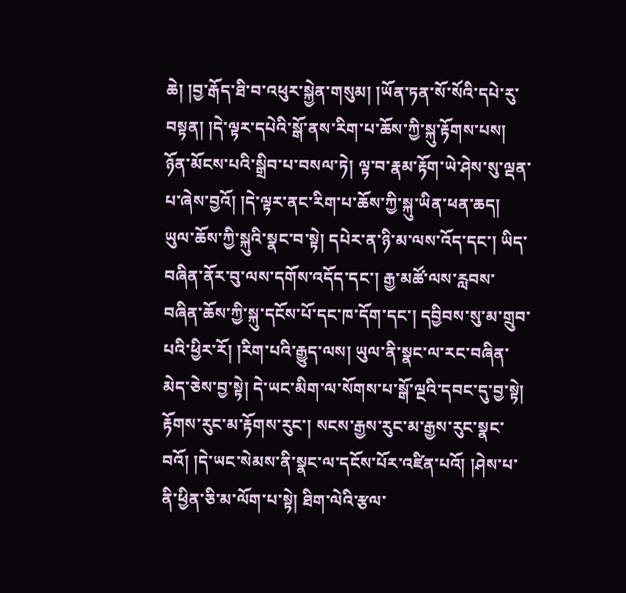ཆེ། །བྱ་རྒོད་ཐི་བ་འཕུར་སྐྱེན་གསུམ། །ཡོན་ཏན་སོ་སོའི་དཔེ་རུ་བསྟན། །དེ་ལྟར་དཔེའི་སྒོ་ནས་རིག་པ་ཆོས་ཀྱི་སྐུ་རྟོགས་པས། ཉོན་མོངས་པའི་སྒྲིབ་པ་བསལ་ཏེ། ལྟ་བ་རྣམ་རྟོག་ཡེ་ཤེས་སུ་ལྡན་པ་ཞེས་བྱའོ། །དེ་ལྟར་ནང་རིག་པ་ཆོས་ཀྱི་སྐུ་ཡིན་ཕན་ཆད། ཡུལ་ཆོས་ཀྱི་སྐུའི་སྣང་བ་སྟེ། དཔེར་ན་ཉི་མ་ལས་འོད་དང་། ཡིད་བཞིན་ནོར་བུ་ལས་དགོས་འདོད་དང་། རྒྱ་མཚོ་ལས་རླབས་བཞིན་ཆོས་ཀྱི་སྐུ་དངོས་པོ་དང་ཁ་དོག་དང་། དབྱིབས་སུ་མ་གྲུབ་པའི་ཕྱིར་རོ། །རིག་པའི་རྒྱུད་ལས། ཡུལ་ནི་སྣང་ལ་རང་བཞིན་མེད་ཅེས་བྱ་སྟེ། དེ་ཡང་མིག་ལ་སོགས་པ་སྒོ་ལྔའི་དབང་དུ་བྱ་སྟེ། རྟོགས་རུང་མ་རྟོགས་རུང་། སངས་རྒྱས་རུང་མ་རྒྱས་རུང་སྣང་བའོ། །དེ་ཡང་སེམས་ནི་སྣང་ལ་དངོས་པོར་འཛིན་པའོ། །ཤེས་པ་ནི་ཕྱིན་ཅི་མ་ལོག་པ་སྟེ། ཐིག་ལེའི་རྩལ་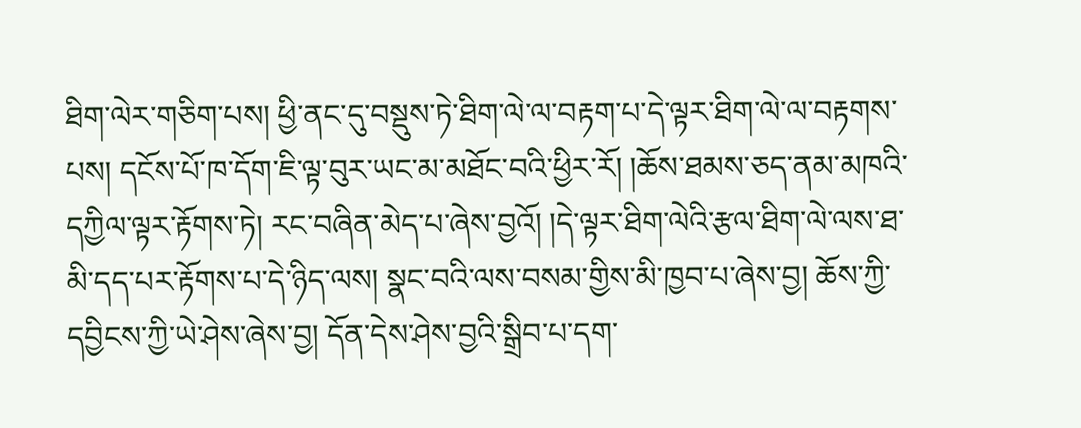ཐིག་ལེར་གཅིག་པས། ཕྱི་ནང་དུ་བསྡུས་ཏེ་ཐིག་ལེ་ལ་བརྟག་པ་དེ་ལྟར་ཐིག་ལེ་ལ་བརྟགས་པས། དངོས་པོ་ཁ་དོག་ཇི་ལྟ་བུར་ཡང་མ་མཐོང་བའི་ཕྱིར་རོ། །ཆོས་ཐམས་ཅད་ནམ་མཁའི་དཀྱིལ་ལྟར་རྟོགས་ཏེ། རང་བཞིན་མེད་པ་ཞེས་བྱའོ། །དེ་ལྟར་ཐིག་ལེའི་རྩལ་ཐིག་ལེ་ལས་ཐ་མི་དད་པར་རྟོགས་པ་དེ་ཉིད་ལས། སྣང་བའི་ལས་བསམ་གྱིས་མི་ཁྱབ་པ་ཞེས་བྱ། ཆོས་ཀྱི་དབྱིངས་ཀྱི་ཡེ་ཤེས་ཞེས་བྱ། དོན་དེས་ཤེས་བྱའི་སྒྲིབ་པ་དག་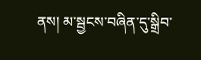ནས། མ་སྦྱངས་བཞིན་དུ་སྒྲིབ་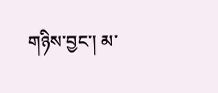གཉིས་བྱང་། མ་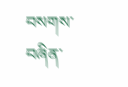བསགས་བཞིན་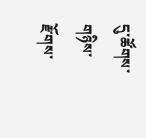དུ་ཚོགས་གཉིས་རྫོགས་